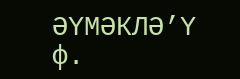ӘҮМӘКЛӘ’Ү ф.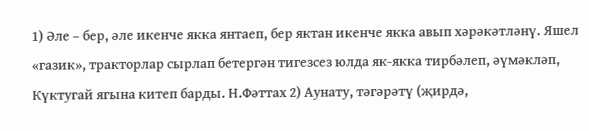1) Әле – бер, әле икенче якка янтаеп, бер яктан икенче якка авып хәрәкәтләнү. Яшел «газик», тракторлар сырлап бетергән тигезсез юлда як-якка тирбәлеп, әүмәкләп, Күктугай ягына китеп барды. Н.Фәттах 2) Аунату, тәгәрәтү (җирдә,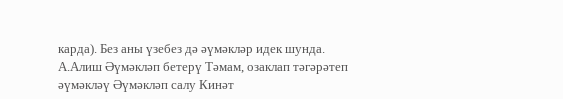карда). Без аны үзебез дә әүмәкләр идек шунда. А.Алиш Әүмәкләп бетерү Тәмам, озаклап тәгәрәтеп әүмәкләү Әүмәкләп салу Кинәт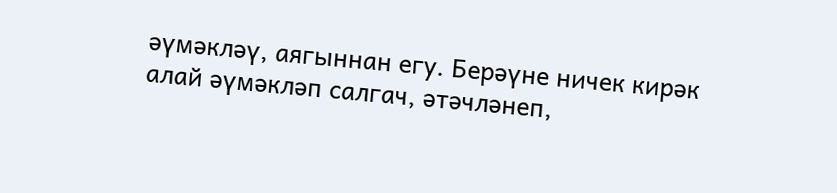әүмәкләү, аягыннан егу. Берәүне ничек кирәк алай әүмәкләп салгач, әтәчләнеп,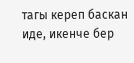тагы кереп баскан иде, икенче бер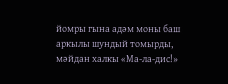йомры гына адәм моны баш аркылы шундый томырды, мәйдан халкы «Ма-ла-дис!»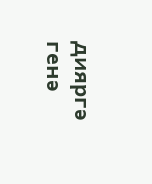дияргә генә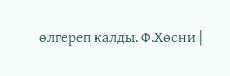өлгереп калды. Ф.Хөсни |